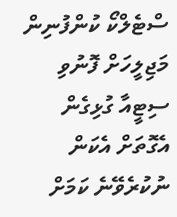ސްޓެލްކޯ ކުންފުނިން މަޖިލީހަށް ފޮނުވި ސިޓީއާ ގުޅިގެން އެގޮތަށް އެކަން ނުކުރެވޭނެ ކަމަށް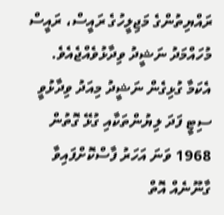ރައްޔިތުންގެ މަޖިލީހުގެ ރައީސް، ރައީސް މުހައްމަދު ނަޝީދު ވިދާޅުވެއްޖެއެވެ.
އެކަމާ ގުޅިގެން ނަޝީދު މިއަދު ވިދާޅުވީ ސިޓީ ފަދަ ލިޔުންތަކާއި ގުޅޭ ގޮތުން 1968 ވަނަ އަހަރު ފާސްކޮށްފައިވާ ގާނޫނެއް އޮތް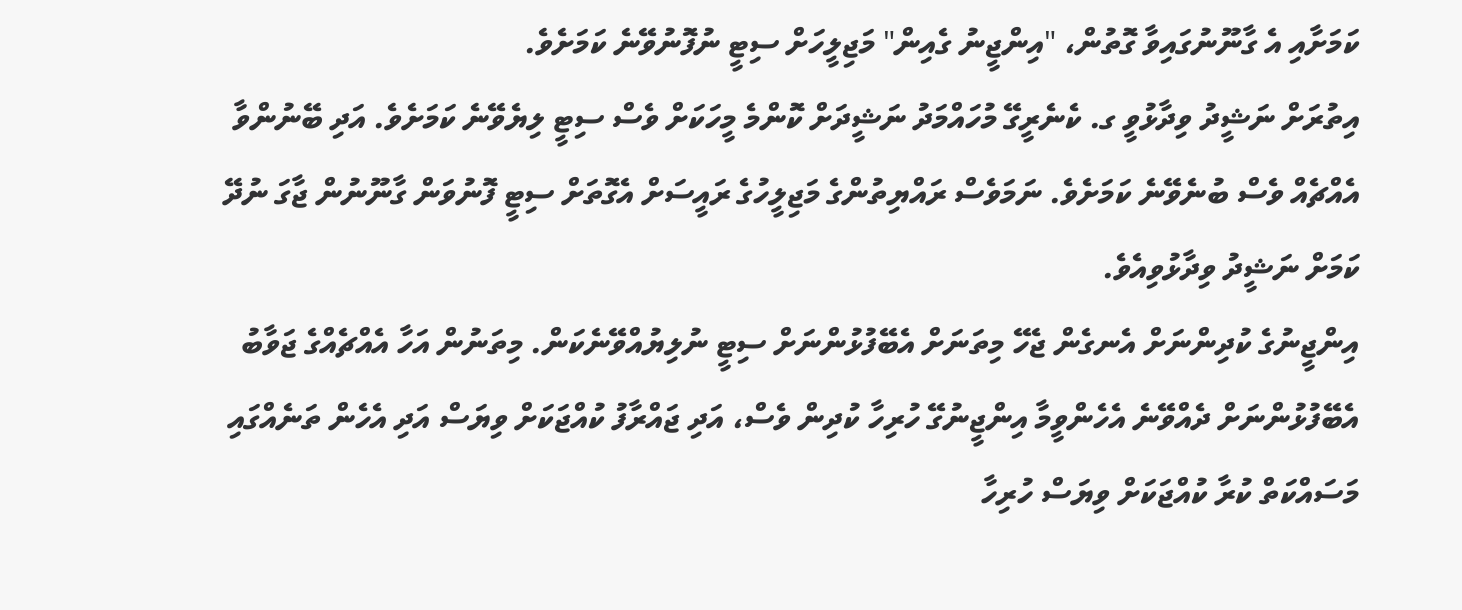ކަމަށާއި އެ ގާނޫނުގައިވާ ގޮތުން، "އިންޖީނު ގެއިން" މަޖިލީހަށް ސިޓީ ނުފޮނުވޭނެ ކަމަށެވެ.
އިތުރަށް ނަޝީދު ވިދާޅުވީ ގ. ކެނެރީގޭ މުހައްމަދު ނަޝީދަށް ކޮންމެ މީހަކަށް ވެސް ސިޓީ ލިޔެވޭނެ ކަމަށެވެ. އަދި ބޭނުންވާ އެއްޗެއް ވެސް ބުނެވޭނެ ކަމަށެވެ. ނަމަވެސް ރައްޔިތުންގެ މަޖިލީހުގެ ރައީސަށް އެގޮތަށް ސިޓީ ފޮނުވަން ގާނޫނުން ޖާގަ ނުދޭ ކަމަށް ނަޝީދު ވިދާޅުވިއެވެ.
އިންޖީނުގެ ކުދިންނަށް އެނގެން ޖެހޭ މިތަނަށް އެބޭފުޅުންނަށް ސިޓީ ނުލިޔުއްވޭނެކަން. މިތަނުން އަހާ އެއްޗެއްގެ ޖަވާބު އެބޭފުޅުންނަށް ދެއްވޭނެ އެހެންވީމާ އިންޖީނުގޭ ހުރިހާ ކުދިން ވެސް، އަދި ޖައްރާފު ކުއްޖަކަށް ވިޔަސް އަދި އެހެން ތަނެއްގައި މަސައްކަތް ކުރާ ކުއްޖަކަށް ވިޔަސް ހުރިހާ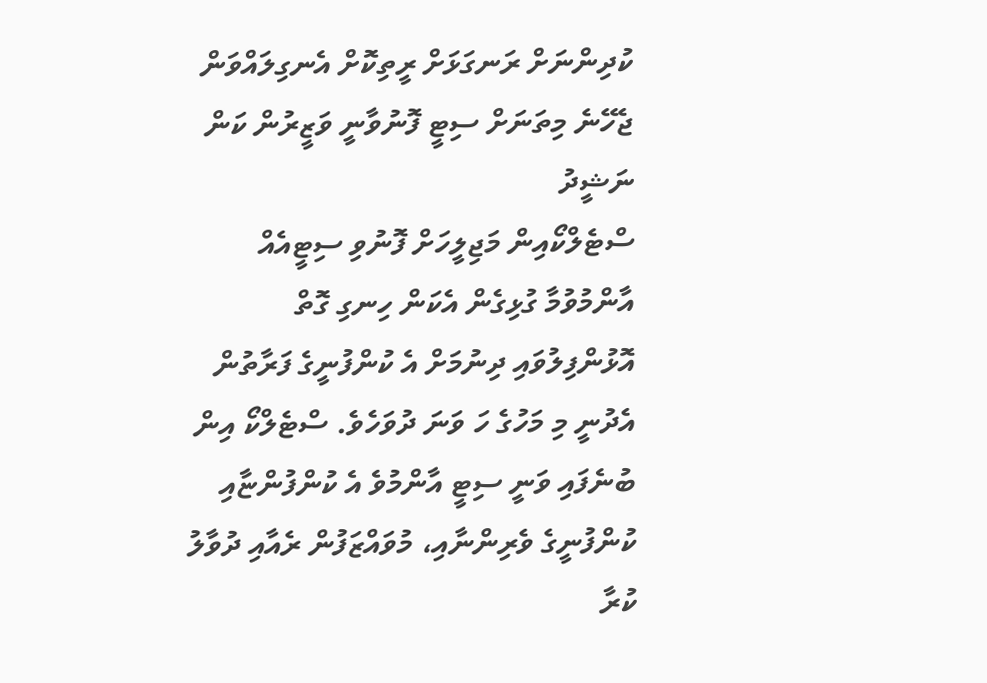ކުދިންނަށް ރަނގަޅަށް ރީތިކޮށް އެނގިލައްވަން ޖެހޭނެ މިތަނަށް ސިޓީ ފޮނުވާނީ ވަޒީރުން ކަން
ނަޝީދު
ސްޓެލްކޯއިން މަޖިލީހަށް ފޮނުވި ސިޓީއެއް އާންމުވުމާ ގުޅިގެން އެކަން ހިނގި ގޮތް އޮޅުންފިލުވައި ދިނުމަށް އެ ކުންފުނީގެ ފަރާތުން އެދުނީ މި މަހުގެ ހަ ވަނަ ދުވަހެވެ. ސްޓެލްކޯ އިން ބުނެފައި ވަނީ ސިޓީ އާންމުވެ އެ ކުންފުންޏާއި ކުންފުނީގެ ވެރިންނާއި، މުވައްޒަފުން ރެއާއި ދުވާލު ކުރާ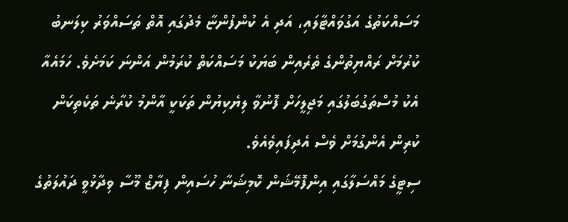މަސައްކަތުގެ އަގުވައްޓާލައި، އަދި އެ ކުންފުންޏާ މެދުގައި އޮތް ތަސައްވަރު ކިލަނބު ކުރުމަށް ރައްޔިތުންގެ ތެރެއިން ބަޔަކު މަސައްކަތް ކުރަމުން އަންނަ ކަމަށެވެ. ހަމައެއާ އެކު މުސްތަގުބަލުގައި މަޖިލީހަށް ފޮނުވާ ލިޔެކިޔުން ތަކަކީ އާންމު ކުރާނެ ތަކެތިކަން ކުރިން އެންގުމަށް ވެސް އެދިފައިވެއެވެ.
ސިޓީގެ މައްސަލާގައި އިންފޮމޭޝަން ކޮމިޝަނާ ހުސައިން ފިޔާޒް މޫސާ ވިދާޅުވީ ދައުލަތުގެ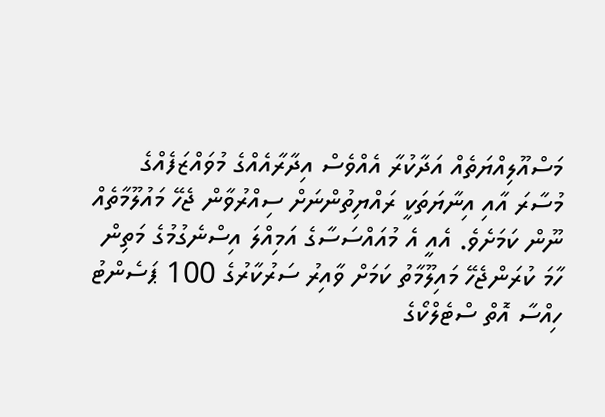މަސްއޫލިއްޔަތެއް އަދާކުރާ އެއްވެސް އިދާރާއެއްގެ މުވައްޒަފެއްގެ މުސާރަ އާއި އިނާޔަތަކީ ރައްޔިތުންނަށް ސިއްރުވާން ޖެހޭ މައުލޫމާތެއް ނޫން ކަމަށެވެ. އެއީ އެ މުއައްސަސާގެ އަމިއްލަ އިސްނެގުމުގެ މަތިން ހާމަ ކުރަންޖެހޭ މައިލޫމާތު ކަމަށް ވާއިރު ސަރުކާރުގެ 100 ޕަސެންޓު ހިއްސާ އޮތް ސްޓެލްކޯގެ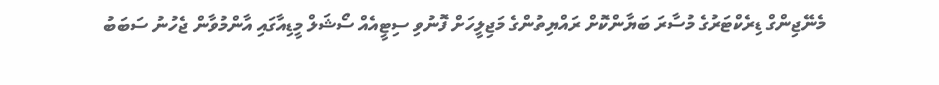މެނޭޖިންގް ޑިރެކްޓަރުގެ މުސާރަ ބަޔާންކޮށް ރައްޔިތުންގެ މަޖިލީހަށް ފޮނުވި ސިޓީއެއް ސޯޝަލް މީޑިއާގައި އާންމުވާން ޖެހުނު ސަބަބު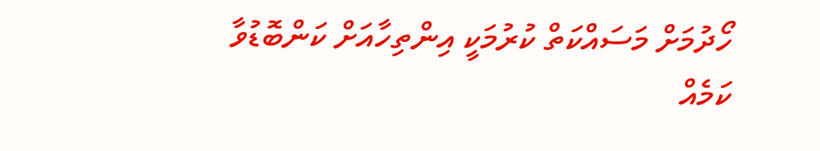ހޯދުމަށް މަސައްކަތް ކުރުމަކީ އިންތިހާއަށް ކަންބޮޑުވާ ކަމެއް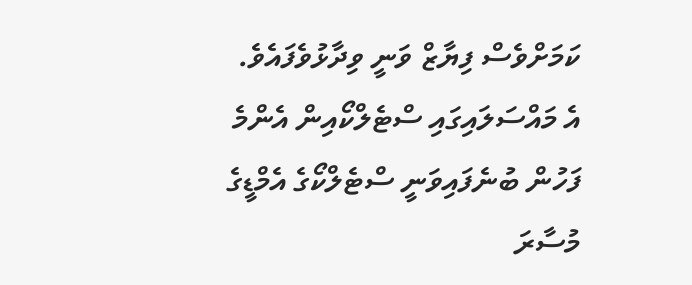ކަމަށްވެސް ފިޔާޒް ވަނީ ވިދާޅުވެފައެވެ.
އެ މައްސަލައިގައި ސްޓެލްކޯއިން އެންމެ ފަހުން ބުނެފައިވަނީ ސްޓެލްކޯގެ އެމްޑީގެ މުސާރަ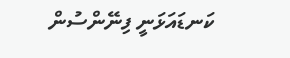ކަނޑައަޅަނީ ފިނޭންސުން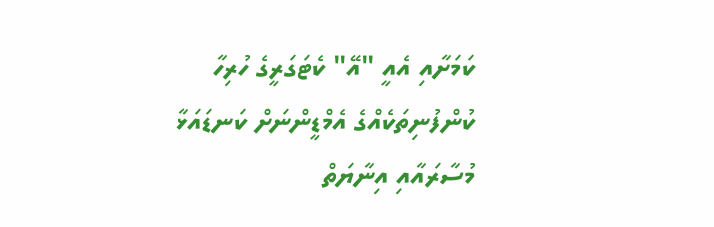ކަމަށާއި އެއީ "އޭ" ކެޓަގަރީގެ ހުރިހާ ކުންފުނިތަކެއްގެ އެމްޑީންނަށް ކަނޑައަޅާ މުސާރައާއި އިނާޔަތް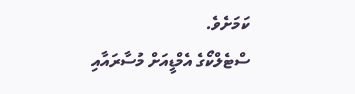ކަމަށެވެ.
ސްޓެލްކޯގެ އެމްޑީއަށް މުސާރައާއި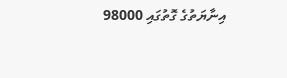އިނާޔަތުގެ ގޮތުގައި 98000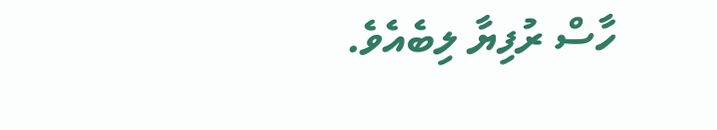ހާސް ރުފިޔާ ލިބެއެވެ.